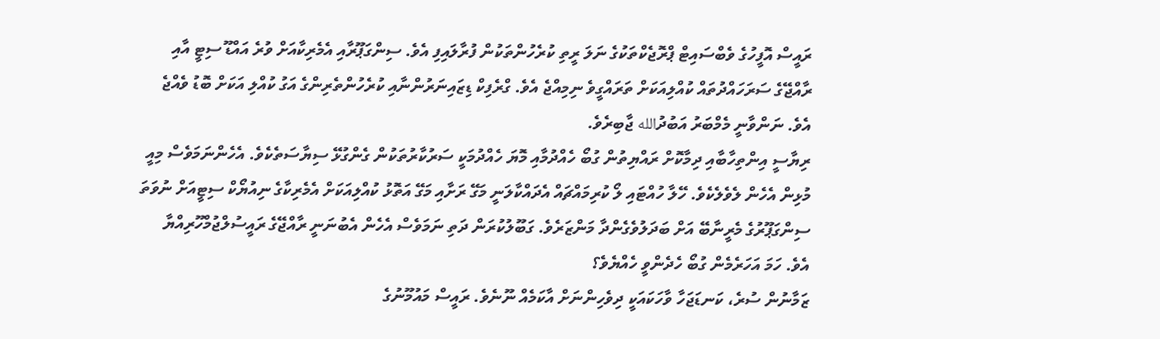ރައީސް އޮފީހުގެ ވެބްސައިޓް ޕްރޮޖެކްތަކުގެ ނަލަ ރީތި ކުރެހުންތަކުން ފުރާލައިފި އެވެ. ސިންގަޕޫރާއި އެމެރިކާއަށް ވުރެ އައްޑޫ ސިޓީ އާއި ރާއްޖޭގެ ސަރަހައްދުތައް ކުއްލިއަކަށް ތަރައްގީވެ ނިމިއްޖެ އެވެ. ގްރެފިކް ޑިޒައިނަރުންނާއި ކުރެހުންތެރިންގެ އަގު ކުއްލި އަކަށް ބޮޑު ވެއްޖެ އެވެ. ނަންވާނީ މެމްބަރު އަބުދުالله ޖާބިރެވެ.
ރިޔާސީ އިންތިހާބާއި ދިމާކޮށް ރައްޔިތުން ގުބޯ ހެއްދުމާއި މޮޔަ ހެއްދުމަކީ ސަރުކާރުތަކުން ގެންގުޅޭ ސިޔާސަތެކެވެ. އެހެންނަމަވެސް މިއީ މުޅިން އެހެން ލެވެލެކެވެ. ހޭލާ ހުއްޓައި ލޯ ކުރިމައްޗައް އެދައްކާލަނީ މަގޭ ރަށާއި މަގޭ އަތޮޅު ކުއްލިއަކަށް އެމެރިކާގެ ނިއުޔޯކް ސިޓީއަށް ނުވަތަ ސިންގަޕޫރުގެ މެރީނާބޭ އަށް ބަދަލުވެގެންދާ މަންޒަރެވެ. ގަބޫލުކުރަން ދަތި ނަމަވެސް އެހެން އެބުނަނީ ރާއްޖޭގެ ރައީސުލްޖުމްހޫރިއްޔާ އެވެ. ހަމަ އަހަރެމެން ގުބޯ ހެދެންވީ ހެއްޔެވެ؟
ޒަމާނުން ސުރެ، ކަނޑަޖަހާ ވާހަކައަކީ ދިވެހިންނަށް އާކަމެއް ނޫނެވެ. ރައީސް މައުމޫނުގެ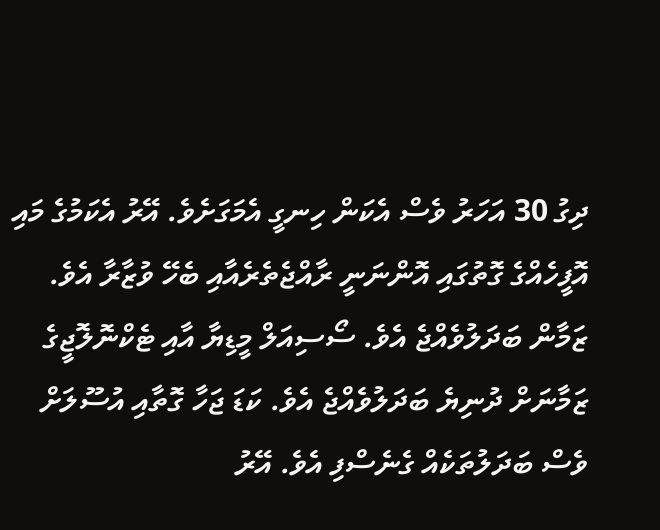ދިގު 30 އަހަރު ވެސް އެކަން ހިނގީ އެމަގަށެވެ. އޭރު އެކަމުގެ މައި އޮފީހެއްގެ ގޮތުގައި އޮންނަނީ ރާއްޖެތެރެއާއި ބެހޭ ވުޒާރާ އެވެ.
ޒަމާން ބަދަލުވެއްޖެ އެވެ. ސޯސިއަލް މީޑިޔާ އާއި ޓެކްނޮލޮޖީގެ ޒަމާނަށް ދުނިޔެ ބަދަލުވެއްޖެ އެވެ. ކަޑަ ޖަހާ ގޮތާއި އުސޫލަށް ވެސް ބަދަލުތަކެއް ގެނެސްފި އެވެ. އޭރު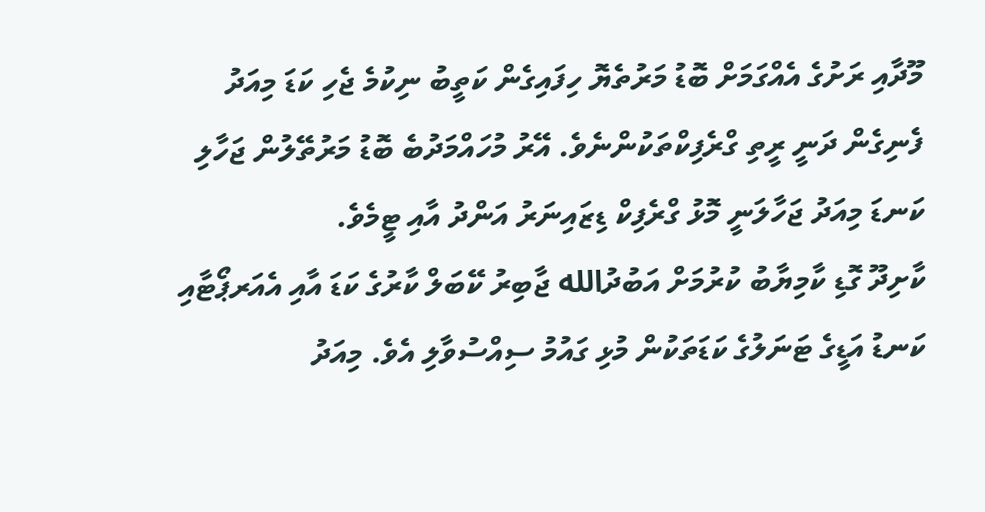މޫދާއި ރަށުގެ އެއްގަމަށް ބޮޑު މަރުތެޔޮ ހިފައިގެން ކަތީބު ނިކުމެ ޖެހި ކަޑަ މިއަދު ފެނިގެން ދަނީ ރީތި ގްރެފިކްތަކުންނެވެ. އޭރު މުހައްމަދުބެ ބޮޑު މަރުތޭލުން ޖަހާލި ކަނޑަ މިއަދު ޖަހާލަނީ މޮޅު ގްރެފިކް ޑިޒައިނަރު އަންދު އާއި ޓީމެވެ.
ކާށިދޫ ގޮޑި ކާމިޔާބު ކުރުމަށް އަބުދުالله ޖާބިރު ކޭބަލް ކާރުގެ ކަޑަ އާއި އެއަރޕޯޓާއި ކަނޑު އަޑީގެ ޓަނަލުގެ ކަޑަތަކުން މުޅި ގައުމު ސިއްސުވާލި އެވެ. މިއަދު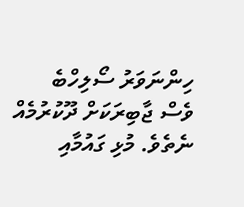ހިންނަވަރު ސޯލިހްބެ ވެސް ޖާބިރަކަށް ދޫކުރުމެއް ނެތެވެ. މުޅި ގައުމާއި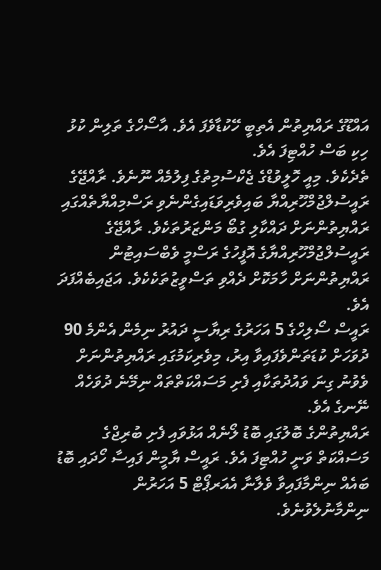އައްޑޫގެ ރައްޔިތުން އެތިބީ ހޭކުޑާވެފަ އެވެ. އާސޯހްގެ ތަލިން ކުޅު ހިކި ބަސް ހުއްޓިފަ އެވެ.
ތެދެކެވެ. މިއީ ހޮލީވުޑްގެ ޖެކްސުމިތުގެ ފިލުމެއް ނޫނެވެ. ރާއްޖޭގެ ރައީސުލްޖުމްހޫރިއްޔާ ބައިވެރިވަޑައިގެންނެވި ރަސްމިއްޔާތެއްގައި ރައްޔިތުންނަށް ދައްކާލި ގުބޯ މަންޒަރުތަކެވެ. ރާއްޖޭގެ ރައީސުލްޖުމްހޫރިއްޔާގެ އޮފީހުގެ ރަސްމީ ވެބްސައިޓުން ރައްޔިތުންނަށް ހާމަކޮށް ދެއްވި ތަސްވީޒުތަކެކެވެ. އަޖައިބެއްފަދަ އެވެ.
ރައީސް ސޯލިހްގެ 5 އަހަރުގެ ރިޔާސީ ދައުރު ނިމެން އެންމެ 90 ދުވަހަށް ކުޑަތަންވެފައިވާ އިރު، މިވެރިކަމުގައި ރައްޔިތުންނަށް ވެވުނު ގިނަ ވައުދުތަކާއި ފެށި މަސައްކަތްތައް ނިމޭނެ ދުވަހެއް ނޭނގެ އެވެ.
ރައްޔިތުންގެ ބޮލުގައި ބޮޑު ލޯނެއް އަޅުވައި ފެށި ބުރިޖްގެ މަސައްކަތް ވަނީ ހުއްޓިފަ އެވެ. ރައީސް ޔާމީން ފައިސާ ހޯދައި ބޮޑު ބައެއް ނިންމާފައިވާ ވެލާނާ އެއަރޕޯޓް 5 އަހަރުން ނިންމާނުލެވުނެވެ.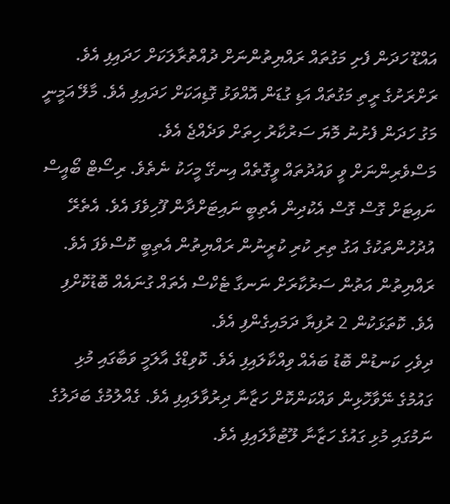އައްޑޫ ހަދަން ފެށި މަގުތައް ރައްޔިތުންނަށް ދުއްތުރާލަކަށް ހަދައިފި އެވެ. ރަށްރަށުގެ ރީތި މަގުތައް އަޑި ގުޑަން އޮއްވަޅު ގޮޑިއަކަށް ހަދައިފި އެވެ. މާލޭ އަމީނީ މަގު ހަދަން ފެށުނު މޮޔަ ސަރުކާރު ހިތަށް ވަދެއްޖެ އެވެ.
މަސްވެރިންނަށް ވީ ވައުދުތައް ވީގޮތެއް އިނގޭ މީހަކު ނެތެވެ. ރިސޯޓް ބޯއީސް ނައިޓަށް ގޮސް ގޮސް އެކުދިން އެތިބީ ނައިޓަށްދާން ފޫހިވެފަ އެވެ. އެތެރޭ އުދުހުންތަކުގެ އަގު ތިރި ކުރި ކުރީނުން ރައްޔިތުން އެތިބީ ކޮސްވެފަ އެވެ. ރައްޔިތުން އަތުން ސަރުކާރަށް ނަނގާ ޓެކްސް އެތައް ގުނައެއް ބޮޑުކޮށްފި އެވެ. ކޮތަޅަކުން 2 ރުފިޔާ ދަމައިގެންފި އެވެ.
ދިވެހި ކަނޑުން ބޮޑު ބައެއް ވިއްކާލައިފި އެވެ. ކޮވިޑްގެ އާލަމީ ވަބާގައި މުޅި ގައުމުގެ ނޭވާހޮޅިން ވައްކަންކޮށް ހަޒާނާ ދިރުވާލައިފި އެވެ. ގެއްލުމުގެ ބަދަލުގެ ނަމުގައި މުޅި ގައުގެ ހަޒާނާ ލޫޓުވާލައިފި އެވެ.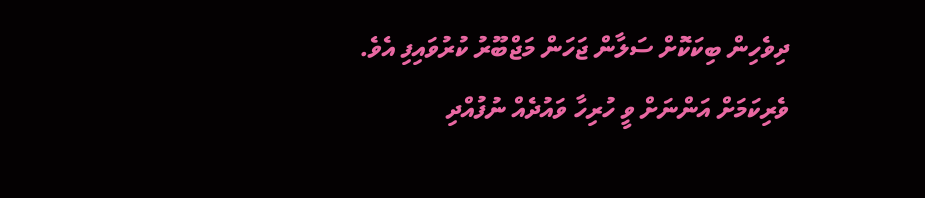ދިވެހިން ބިކަކޮށް ސަލާން ޖަހަން މަޖްބޫރު ކުރުވައިފި އެވެ. ވެރިކަމަށް އަންނަށް ވީ ހުރިހާ ވައުދެއް ނުފުއްދި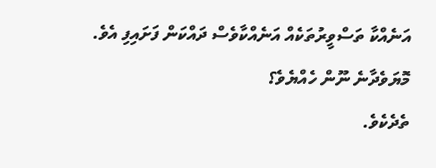އަނެއްކާ ތަސްވީރުތަކެއް އަނެއްކާވެސް ދައްކަން ފަށައިފި އެވެ. މޮޔަވެދާނެ ނޫން ހެއްޔެވެ؟
ތެދެކެވެ.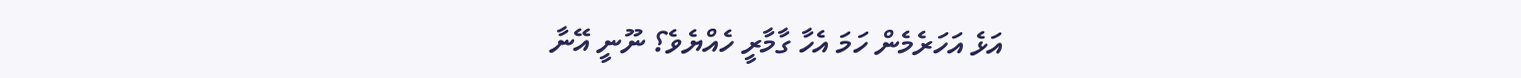އަޅެ އަހަރެމެން ހަމަ އެހާ ގާމާރީ ހެއްޔެވެ؟ ނޫނީ އޭނާ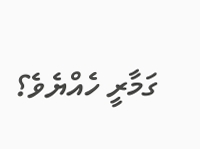ގަމާރީ ހެއްޔެވެ؟